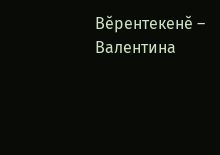Вĕрентекенĕ – Валентина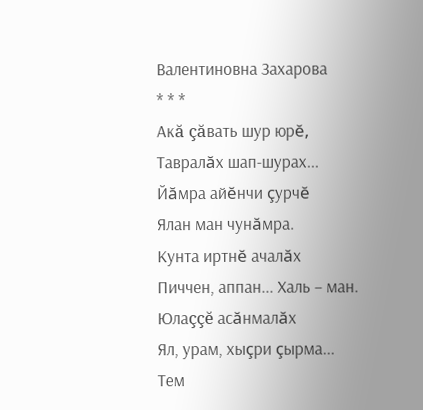Валентиновна Захарова
* * *
Акă çăвать шур юрĕ,
Тавралăх шап-шурах...
Йăмра айĕнчи çурчĕ
Ялан ман чунăмра.
Кунта иртнĕ ачалăх
Пиччен, аппан... Халь – ман.
Юлаççĕ асăнмалăх
Ял, урам, хыçри çырма...
Тем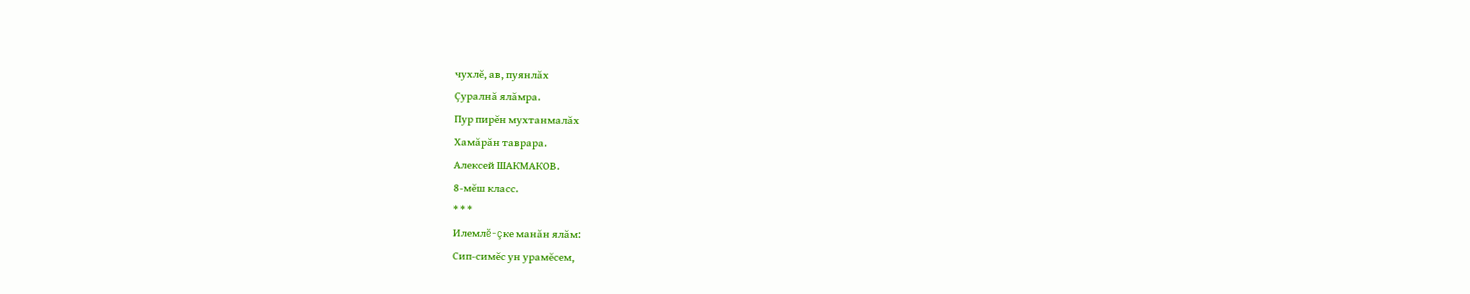чухлĕ, ав, пуянлăх
Çуралнă ялăмра.
Пур пирĕн мухтанмалăх
Хамăрăн таврара.
Алексей ШАКМАКОВ.
8-мĕш класс.
* * *
Илемлĕ-çке манăн ялăм:
Сип-симĕс ун урамĕсем,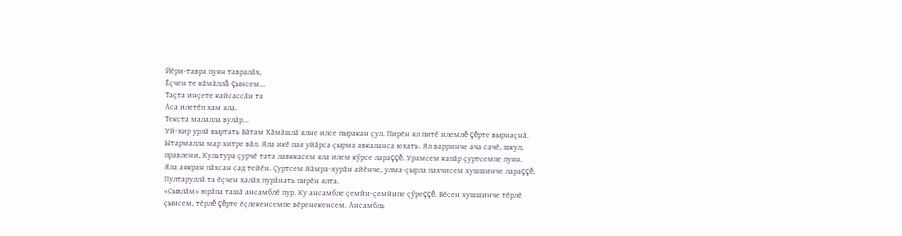Йĕри-тавра пуян тавралăх,
Ĕçчен те кăмăллă çынсем...
Таçта инçете кайсассăн та
Аса илетĕп хам яла.
Текста малалла вулăр...
Уй-хир урлă выртать Вăтам Хăмăшлă ялне илсе пыракан çул. Пирĕн ял питĕ илемлĕ çĕрте вырнаçнă. Ытармалла мар хитре вăл. Яла икĕ пая уйăрса çырма авкаланса юхать. Ял варринче ача сачĕ, шкул, правлени, Культура çурчĕ тата лавккасем яла илем кӳрсе лараççĕ. Урамсем капăр çуртсемпе пуян.
Яла аякран пăхсан сад тейĕн. Çуртсем йăмра-хурăн айĕнче, улма-çырла пахчисем хушшинче лараççĕ. Пултаруллă та ĕçчен халăх пурăнать пирĕн ялта.
«Сывлăм» юрăпа ташă ансамблĕ пур. Ку ансамбле çемйи-çемйипе çӳреççĕ. Вĕсен хушшинче тĕрлĕ çынсем, тĕрлĕ çĕрте ĕçлекенсемпе вĕренекенсем. Ансамбль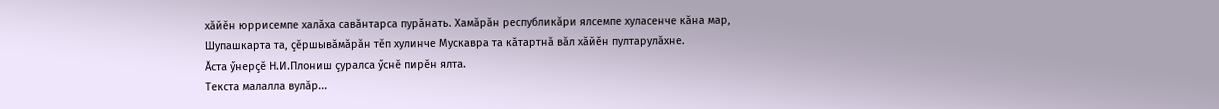хăйĕн юррисемпе халăха савăнтарса пурăнать. Хамăрăн республикăри ялсемпе хуласенче кăна мар, Шупашкарта та, çĕршывăмăрăн тĕп хулинче Мускавра та кăтартнă вăл хăйĕн пултарулăхне.
Ăста ӳнерçĕ Н.И.Плониш çуралса ӳснĕ пирĕн ялта.
Текста малалла вулăр...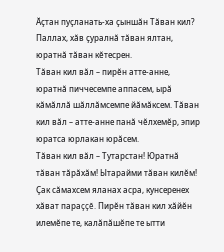Ăçтан пуçланать-ха çыншăн Тăван кил? Паллах, хăв çуралнă тăван ялтан, юратнă тăван кĕтесрен.
Тăван кил вăл – пирĕн атте-анне, юратнă пиччесемпе аппасем, ырă кăмăллă шăллăмсемпе йăмăксем. Тăван кил вăл – атте-анне панă чĕлхемĕр, эпир юратса юрлакан юрăсем.
Тăван кил вăл – Тутарстан! Юратнă тăван тăрăхăм! Ытарайми тăван килĕм! Çак сăмахсем яланах асра, кунсеренех хăват параççĕ. Пирĕн тăван кил хăйĕн илемĕпе те, калăпăшĕпе те ытти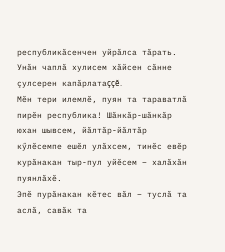республикăсенчен уйрăлса тăрать. Унăн чаплă хулисем хăйсен сăнне çулсерен капăрлатаççĕ.
Мĕн тери илемлĕ, пуян та тараватлă пирĕн республика! Шăнкăр-шăнкăр юхан шывсем, йăлтăр-йăлтăр кӳлĕсемпе ешĕл улăхсем, тинĕс евĕр курăнакан тыр-пул уйĕсем – халăхăн пуянлăхĕ.
Эпĕ пурăнакан кĕтес вăл – туслă та аслă, савăк та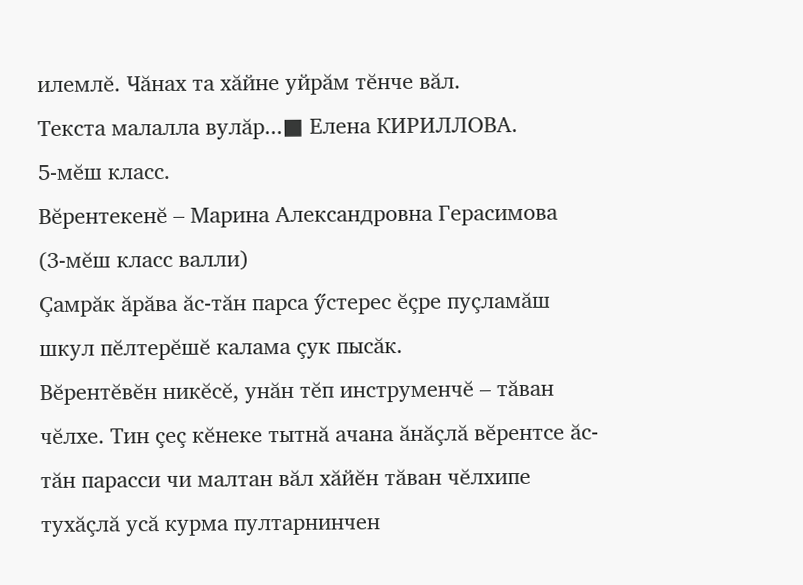илемлĕ. Чăнах та хăйне уйрăм тĕнче вăл.
Текста малалла вулăр...■ Елена КИРИЛЛОВА.
5-мĕш класс.
Вĕрентекенĕ – Марина Александровна Герасимова
(3-мĕш класс валли)
Çамрăк ăрăва ăс-тăн парса ӳстерес ĕçре пуçламăш шкул пĕлтерĕшĕ калама çук пысăк.
Вĕрентĕвĕн никĕсĕ, унăн тĕп инструменчĕ – тăван чĕлхе. Тин çеç кĕнеке тытнă ачана ăнăçлă вĕрентсе ăс-тăн парасси чи малтан вăл хăйĕн тăван чĕлхипе тухăçлă усă курма пултарнинчен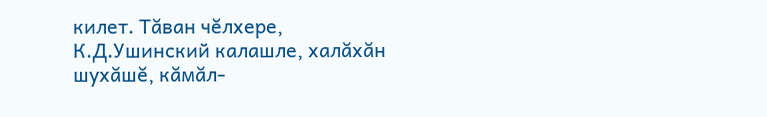килет. Тăван чĕлхере, К.Д.Ушинский калашле, халăхăн шухăшĕ, кăмăл-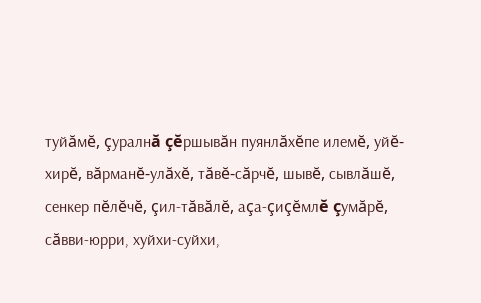туйăмĕ, çуралнă çĕршывăн пуянлăхĕпе илемĕ, уйĕ-хирĕ, вăрманĕ-улăхĕ, тăвĕ-сăрчĕ, шывĕ, сывлăшĕ, сенкер пĕлĕчĕ, çил-тăвăлĕ, аçа-çиçĕмлĕ çумăрĕ, сăвви-юрри, хуйхи-суйхи,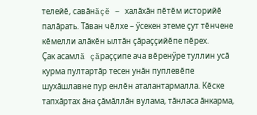телейĕ, савăнăçĕ – халăхăн пĕтĕм историйĕ палăрать. Тăван чĕлхе – ӳсекен этеме çут тĕнчене кĕмелли алăкĕн ылтăн çăраççийĕпе пĕрех.
Çак асамлă çăраççипе ача вĕренӳре туллин усă курма пултартăр тесен унăн пуплевĕпе шухăшлавне пур енлĕн аталантармалла. Кĕске тапхăртах ăна çăмăллăн вулама, тăнласа ăнкарма,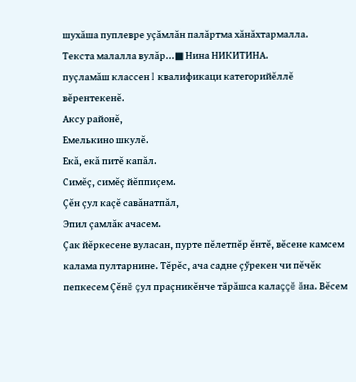шухăша пуплевре уçăмлăн палăртма хăнăхтармалла.
Текста малалла вулăр...■ Нина НИКИТИНА.
пуçламăш классен I квалификаци категорийĕллĕ вĕрентекенĕ.
Аксу районĕ,
Емелькино шкулĕ.
Екă, екă питĕ капăл.
Симĕç, симĕç йĕппиçем.
Çĕн çул каçĕ савăнатпăл,
Эпил çамлăк ачасем.
Çак йĕркесене вуласан, пурте пĕлетпĕр ĕнтĕ, вĕсене камсем калама пултарнине. Тĕрĕс, ача садне çӳрекен чи пĕчĕк пепкесем Çĕнĕ çул праçникĕнче тăрăшса калаççĕ ăна. Вĕсем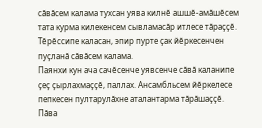сăвăсем калама тухсан уява килнĕ ашшĕ-амăшĕсем тата курма килекенсем сывламасăр итлесе тăраççĕ. Тĕрĕссипе каласан, эпир пурте çак йĕркесенчен пуçланă сăвăсем калама.
Паянхи кун ача сачĕсенче уявсенче сăвă каланипе çеç çырлахмаççĕ, паллах. Ансамбльсем йĕркелесе пепкесен пултарулăхне аталантарма тăрăшаççĕ.
Пăва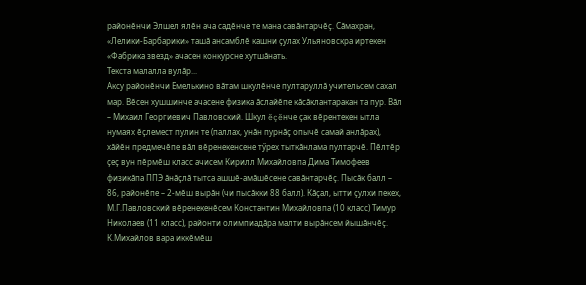районĕнчи Элшел ялĕн ача садĕнче те мана савăнтарчĕç. Сăмахран, «Лелики-Барбарики» ташă ансамблĕ кашни çулах Ульяновскра иртекен «Фабрика звезд» ачасен конкурсне хутшăнать.
Текста малалла вулăр...
Аксу районĕнчи Емелькино вăтам шкулĕнче пултаруллă учительсем сахал мар. Вĕсен хушшинче ачасене физика ăслайĕпе кăсăклантаракан та пур. Вăл – Михаил Георгиевич Павловский. Шкул ĕçĕнче çак вĕрентекен ытла нумаях ĕçлемест пулин те (паллах, унăн пурнăç опычĕ самай анлăрах), хăйĕн предмечĕпе вăл вĕренекенсене тӳрех тыткăнлама пултарчĕ. Пĕлтĕр çеç вун пĕрмĕш класс ачисем Кирилл Михайловпа Дима Тимофеев физикăпа ППЭ ăнăçлă тытса ашшĕ-амăшĕсене савăнтарчĕç. Пысăк балл – 86, районĕпе – 2-мĕш вырăн (чи пысăкки 88 балл). Кăçал, ытти çулхи пекех, М.Г.Павловский вĕренекенĕсем Константин Михайловпа (10 класс) Тимур Николаев (11 класс), районти олимпиадăра малти вырăнсем йышăнчĕç. К.Михайлов вара иккĕмĕш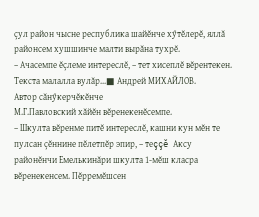çул район чысне республика шайĕнче хӳтĕлерĕ, яллă районсем хушшинче малти вырăна тухрĕ.
– Ачасемпе ĕçлеме интереслĕ, – тет хисеплĕ вĕрентекен.
Текста малалла вулăр...■ Андрей МИХАЙЛОВ.
Автор сăнӳкерчĕкĕнче
М.Г.Павловский хăйĕн вĕренекенĕсемпе.
– Шкулта вĕренме питĕ интереслĕ, кашни кун мĕн те пулсан çĕннине пĕлетпĕр эпир, – теççĕ Аксу районĕнчи Емелькинăри шкулта 1-мĕш класра вĕренекенсем. Пĕрремĕшсен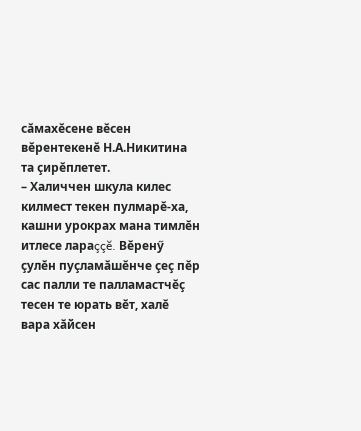сăмахĕсене вĕсен вĕрентекенĕ Н.А.Никитина та çирĕплетет.
– Халиччен шкула килес килмест текен пулмарĕ-ха, кашни урокрах мана тимлĕн итлесе лараççĕ. Вĕренӳ çулĕн пуçламăшĕнче çеç пĕр сас палли те палламастчĕç тесен те юрать вĕт, халĕ вара хăйсен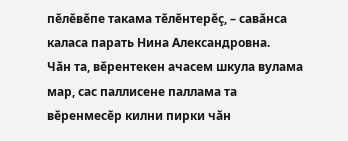пĕлĕвĕпе такама тĕлĕнтерĕç, – савăнса каласа парать Нина Александровна.
Чăн та, вĕрентекен ачасем шкула вулама мар, сас паллисене паллама та вĕренмесĕр килни пирки чăн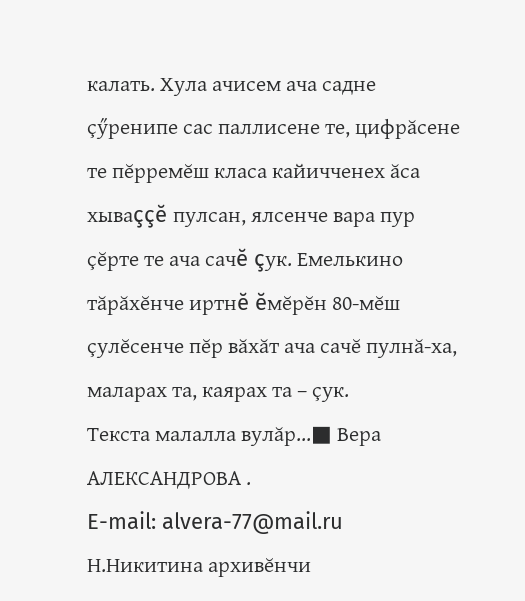калать. Хула ачисем ача садне çӳренипе сас паллисене те, цифрăсене те пĕрремĕш класа кайичченех ăса хываççĕ пулсан, ялсенче вара пур çĕрте те ача сачĕ çук. Емелькино тăрăхĕнче иртнĕ ĕмĕрĕн 80-мĕш çулĕсенче пĕр вăхăт ача сачĕ пулнă-ха, маларах та, каярах та – çук.
Текста малалла вулăр...■ Вера АЛЕКСАНДРОВА .
E-mail: alvera-77@mail.ru
Н.Никитина архивĕнчи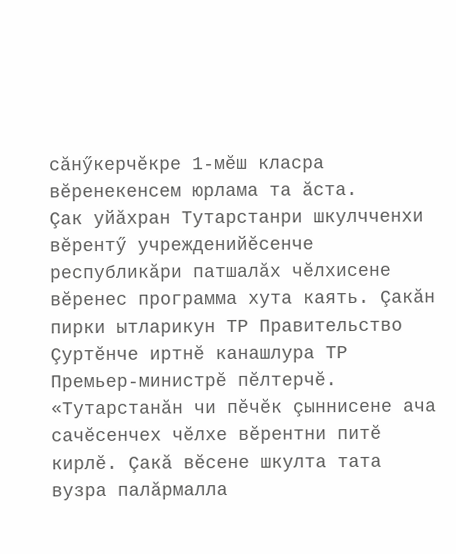сăнӳкерчĕкре 1-мĕш класра вĕренекенсем юрлама та ăста.
Çак уйăхран Тутарстанри шкулчченхи вĕрентӳ учрежденийĕсенче республикăри патшалăх чĕлхисене вĕренес программа хута каять. Çакăн пирки ытларикун ТР Правительство Çуртĕнче иртнĕ канашлура ТР Премьер-министрĕ пĕлтерчĕ. «Тутарстанăн чи пĕчĕк çыннисене ача сачĕсенчех чĕлхе вĕрентни питĕ кирлĕ. Çакă вĕсене шкулта тата вузра палăрмалла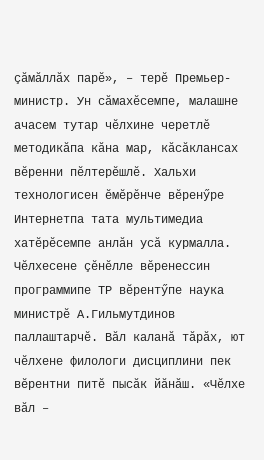çăмăллăх парĕ», – терĕ Премьер-министр. Ун сăмахĕсемпе, малашне ачасем тутар чĕлхине черетлĕ методикăпа кăна мар, кăсăклансах вĕренни пĕлтерĕшлĕ. Хальхи технологисен ĕмĕрĕнче вĕренӳре Интернетпа тата мультимедиа хатĕрĕсемпе анлăн усă курмалла.
Чĕлхесене çĕнĕлле вĕренессин программипе ТР вĕрентӳпе наука министрĕ А.Гильмутдинов паллаштарчĕ. Вăл каланă тăрăх, ют чĕлхене филологи дисциплини пек вĕрентни питĕ пысăк йăнăш. «Чĕлхе вăл –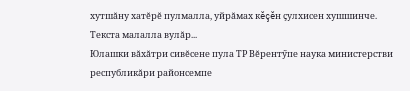хутшăну хатĕрĕ пулмалла, уйрăмах кĕçĕн çулхисен хушшинче.
Текста малалла вулăр...
Юлашки вăхăтри сивĕсене пула ТР Вĕрентӳпе наука министерстви республикăри районсемпе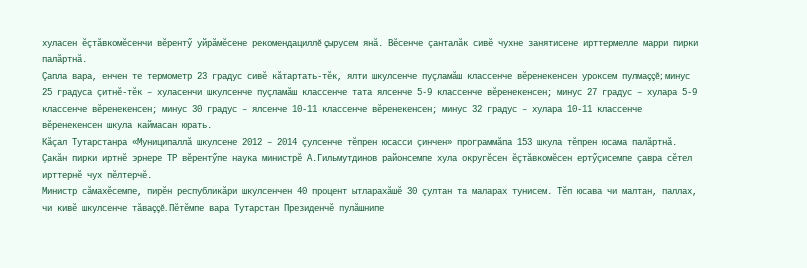хуласен ĕçтăвкомĕсенчи вĕрентӳ уйрăмĕсене рекомендациллĕ çырусем янă. Вĕсенче çанталăк сивĕ чухне занятисене ирттермелле марри пирки палăртнă.
Çапла вара, енчен те термометр 23 градус сивĕ кăтартать-тĕк, ялти шкулсенче пуçламăш классенче вĕренекенсен уроксем пулмаççĕ; минус 25 градуса çитнĕ-тĕк – хуласенчи шкулсенче пуçламăш классенче тата ялсенче 5-9 классенче вĕренекенсен; минус 27 градус – хулара 5-9 классенче вĕренекенсен; минус 30 градус – ялсенче 10-11 классенче вĕренекенсен; минус 32 градус – хулара 10-11 классенче вĕренекенсен шкула каймасан юрать.
Кăçал Тутарстанра «Муниципаллă шкулсене 2012 – 2014 çулсенче тĕпрен юсасси çинчен» программăпа 153 шкула тĕпрен юсама палăртнă. Çакăн пирки иртнĕ эрнере ТР вĕрентӳпе наука министрĕ А.Гильмутдинов районсемпе хула округĕсен ĕçтăвкомĕсен ертӳçисемпе çавра сĕтел ирттернĕ чух пĕлтерчĕ.
Министр сăмахĕсемпе, пирĕн республикăри шкулсенчен 40 процент ытларахăшĕ 30 çултан та маларах тунисем. Тĕп юсава чи малтан, паллах, чи кивĕ шкулсенче тăваççĕ. Пĕтĕмпе вара Тутарстан Президенчĕ пулăшнипе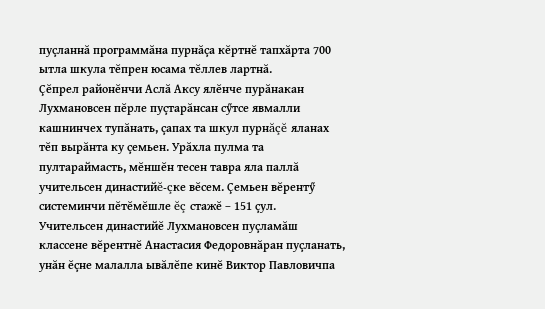пуçланнă программăна пурнăçа кĕртнĕ тапхăрта 700 ытла шкула тĕпрен юсама тĕллев лартнă.
Çĕпрел районĕнчи Аслă Аксу ялĕнче пурăнакан Лухмановсен пĕрле пуçтарăнсан сӳтсе явмалли кашнинчех тупăнать, çапах та шкул пурнăçĕ яланах тĕп вырăнта ку çемьен. Урăхла пулма та пултараймасть, мĕншĕн тесен тавра яла паллă учительсен династийĕ-çке вĕсем. Çемьен вĕрентӳ системинчи пĕтĕмĕшле ĕç стажĕ – 151 çул.
Учительсен династийĕ Лухмановсен пуçламăш классене вĕрентнĕ Анастасия Федоровнăран пуçланать, унăн ĕçне малалла ывăлĕпе кинĕ Виктор Павловичпа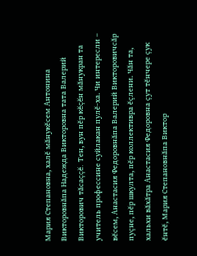Мария Степановна, халĕ мăнукĕсем Антонина Викторовнăпа Надежда Викторовна тата Валерий Викторович тăсаççĕ. Тен, вун пĕр кĕçĕн мăнукран та учитель профессине суйлакан пулĕ-ха. Чи интересли – вĕсем, Анастасия Федоровнăпа Валерий Викторовичсăр пуçне, пĕр шкулта, пĕр коллективра ĕçлени. Чăн та, хальхи вăхăтра Анастасия Федоровна çут тĕнчере çук ĕнтĕ, Мария Степановнăпа Виктор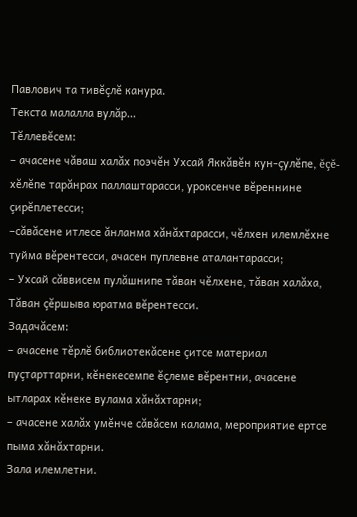Павлович та тивĕçлĕ канура.
Текста малалла вулăр...
Тĕллевĕсем:
– ачасене чăваш халăх поэчĕн Ухсай Яккăвĕн кун-çулĕпе, ĕçĕ-хĕлĕпе тарăнрах паллаштарасси, уроксенче вĕреннине çирĕплетесси;
–сăвăсене итлесе ăнланма хăнăхтарасси, чĕлхен илемлĕхне туйма вĕрентесси, ачасен пуплевне аталантарасси;
– Ухсай сăввисем пулăшнипе тăван чĕлхене, тăван халăха, Тăван çĕршыва юратма вĕрентесси.
Задачăсем:
– ачасене тĕрлĕ библиотекăсене çитсе материал пуçтарттарни, кĕнекесемпе ĕçлеме вĕрентни, ачасене ытларах кĕнеке вулама хăнăхтарни;
– ачасене халăх умĕнче сăвăсем калама, мероприятие ертсе пыма хăнăхтарни.
Зала илемлетни.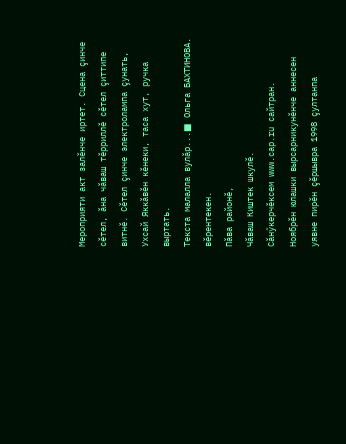Мероприяти акт залĕнче иртет. Сцена çинче сĕтел, ăна чăваш тĕрриллĕ сĕтел çиттипе витнĕ. Сĕтел çинче электролампа çунать, Ухсай Яккăвĕн кĕнеки, таса хут, ручка выртать.
Текста малалла вулăр...■ Ольга БАХТИНОВА.
вĕрентекен.
Пăва районĕ,
Чăваш Киштек шкулĕ.
Căнӳкерчĕксем www.cap.ru сайтран.
Ноябрĕн юлашки вырсарникунĕнче аннесен уявне пирĕн çĕршывра 1998 çултанпа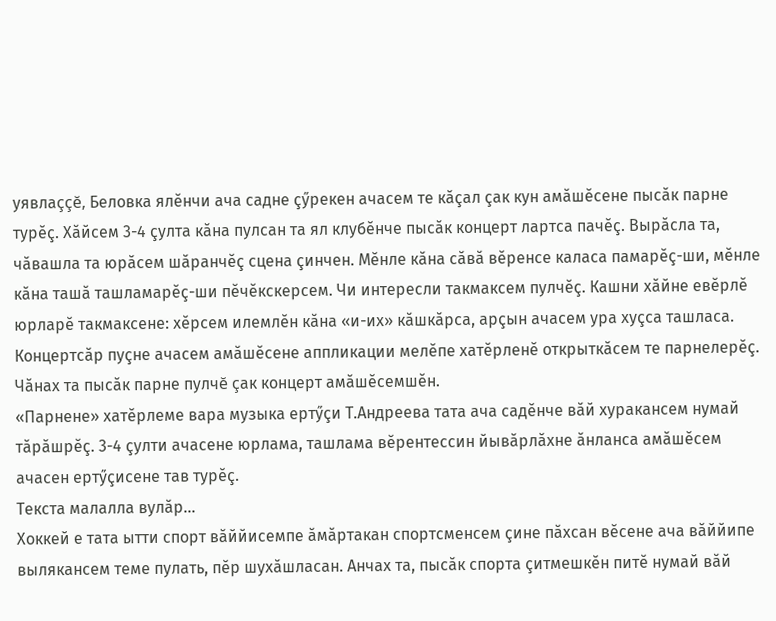уявлаççĕ, Беловка ялĕнчи ача садне çӳрекен ачасем те кăçал çак кун амăшĕсене пысăк парне турĕç. Хăйсем 3-4 çулта кăна пулсан та ял клубĕнче пысăк концерт лартса пачĕç. Вырăсла та, чăвашла та юрăсем шăранчĕç сцена çинчен. Мĕнле кăна сăвă вĕренсе каласа памарĕç-ши, мĕнле кăна ташă ташламарĕç-ши пĕчĕкскерсем. Чи интересли такмаксем пулчĕç. Кашни хăйне евĕрлĕ юрларĕ такмаксене: хĕрсем илемлĕн кăна «и-их» кăшкăрса, арçын ачасем ура хуçса ташласа. Концертсăр пуçне ачасем амăшĕсене аппликации мелĕпе хатĕрленĕ открыткăсем те парнелерĕç. Чăнах та пысăк парне пулчĕ çак концерт амăшĕсемшĕн.
«Парнене» хатĕрлеме вара музыка ертӳçи Т.Андреева тата ача садĕнче вăй хуракансем нумай тăрăшрĕç. 3-4 çулти ачасене юрлама, ташлама вĕрентессин йывăрлăхне ăнланса амăшĕсем ачасен ертӳçисене тав турĕç.
Текста малалла вулăр...
Хоккей е тата ытти спорт вăййисемпе ăмăртакан спортсменсем çине пăхсан вĕсене ача вăййипе вылякансем теме пулать, пĕр шухăшласан. Анчах та, пысăк спорта çитмешкĕн питĕ нумай вăй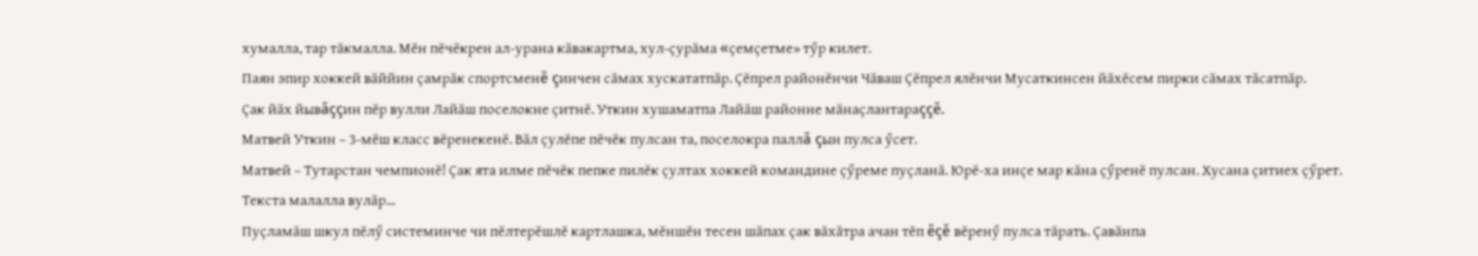хумалла, тар тăкмалла. Мĕн пĕчĕкрен ал-урана кăвакартма, хул-çурăма «çемçетме» тӳр килет.
Паян эпир хоккей вăййин çамрăк спортсменĕ çинчен сăмах хускататпăр. Çĕпрел районĕнчи Чăваш Çĕпрел ялĕнчи Мусаткинсен йăхĕсем пирки сăмах тăсатпăр.
Çак йăх йывăççин пĕр вулли Лайăш поселокне çитнĕ. Уткин хушаматпа Лайăш районне мăнаçлантараççĕ.
Матвей Уткин – 3-мĕш класс вĕренекенĕ. Вăл çулĕпе пĕчĕк пулсан та, поселокра паллă çын пулса ӳсет.
Матвей – Тутарстан чемпионĕ! Çак ята илме пĕчĕк пепке пилĕк çултах хоккей командине çӳреме пуçланă. Юрĕ-ха инçе мар кăна çӳренĕ пулсан. Хусана çитиех çӳрет.
Текста малалла вулăр...
Пуçламăш шкул пĕлӳ системинче чи пĕлтерĕшлĕ картлашка, мĕншĕн тесен шăпах çак вăхăтра ачан тĕп ĕçĕ вĕренӳ пулса тăрать. Çавăнпа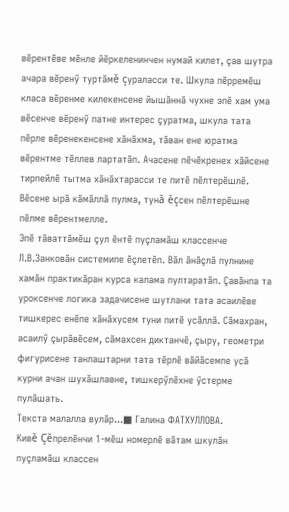вĕрентĕве мĕнле йĕркеленинчен нумай килет, çав шутра ачара вĕренӳ туртăмĕ çураласси те. Шкула пĕрремĕш класа вĕренме килекенсене йышăннă чухне эпĕ хам ума вĕсенче вĕренӳ патне интерес çуратма, шкула тата пĕрле вĕренекенсене хăнăхма, тăван ене юратма вĕрентме тĕллев лартатăп. Ачасене пĕчĕкренех хăйсене тирпейлĕ тытма хăнăхтарасси те питĕ пĕлтерĕшлĕ. Вĕсене ырă кăмăллă пулма, тунă ĕçсен пĕлтерĕшне пĕлме вĕрентмелле.
Эпĕ тăваттăмĕш çул ĕнтĕ пуçламăш классенче Л.В.Занковăн системипе ĕçлетĕп. Вăл ăнăçлă пулнине хамăн практикăран курса калама пултаратăп. Çавăнпа та уроксенче логика задачисене шутлани тата асаилĕве тишкерес енĕпе хăнăхусем туни питĕ усăллă. Сăмахран, асаилӳ çырăвĕсем, сăмахсен диктанчĕ, çыру, геометри фигурисене танлаштарни тата тĕрлĕ вăйăсемпе усă курни ачан шухăшлавне, тишкерӳлĕхне ӳстерме пулăшать.
Текста малалла вулăр...■ Галина ФАТХУЛЛОВА.
Кивĕ Çĕпрелĕнчи 1-мĕш номерлĕ вăтам шкулăн пуçламăш классен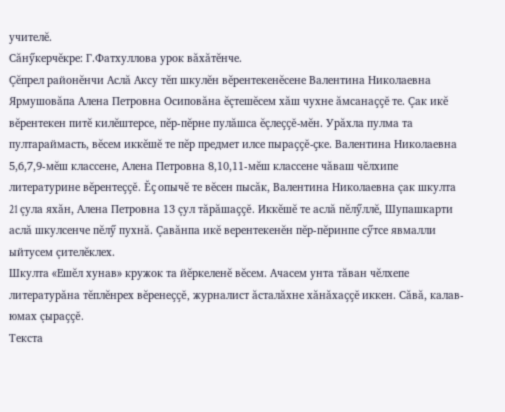учителĕ.
Сăнӳкерчĕкре: Г.Фатхуллова урок вăхăтĕнче.
Çĕпрел районĕнчи Аслă Аксу тĕп шкулĕн вĕрентекенĕсене Валентина Николаевна Ярмушовăпа Алена Петровна Осиповăна ĕçтешĕсем хăш чухне ăмсанаççĕ те. Çак икĕ вĕрентекен питĕ килĕштерсе, пĕр-пĕрне пулăшса ĕçлеççĕ-мĕн. Урăхла пулма та пултараймасть, вĕсем иккĕшĕ те пĕр предмет илсе пыраççĕ-çке. Валентина Николаевна 5,6,7,9-мĕш классене, Алена Петровна 8,10,11-мĕш классене чăваш чĕлхипе литературине вĕрентеççĕ. Ĕç опычĕ те вĕсен пысăк, Валентина Николаевна çак шкулта 21 çула яхăн, Алена Петровна 13 çул тăрăшаççĕ. Иккĕшĕ те аслă пĕлӳллĕ, Шупашкарти аслă шкулсенче пĕлӳ пухнă. Çавăнпа икĕ верентекенĕн пĕр-пĕринпе сӳтсе явмалли ыйтусем çителĕклех.
Шкулта «Ешĕл хунав» кружок та йĕркеленĕ вĕсем. Ачасем унта тăван чĕлхепе литературăна тĕплĕнрех вĕренеççĕ, журналист ăсталăхне хăнăхаççĕ иккен. Сăвă, калав-юмах çыраççĕ.
Текста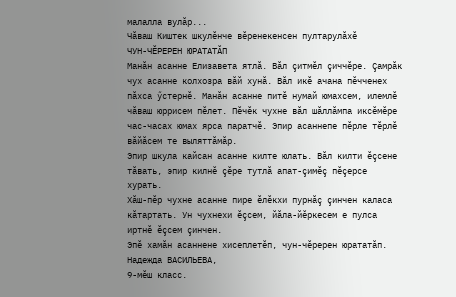малалла вулăр...
Чăваш Киштек шкулĕнче вĕренекенсен пултарулăхĕ
ЧУН-ЧĔРЕРЕН ЮРАТАТĂП
Манăн асанне Елизавета ятлă. Вăл çитмĕл çиччĕре. Çамрăк чух асанне колхозра вăй хунă. Вăл икĕ ачана пĕчченех пăхса ӳстернĕ. Манăн асанне питĕ нумай юмахсем, илемлĕ чăваш юррисем пĕлет. Пĕчĕк чухне вăл шăллăмпа иксĕмĕре час-часах юмах ярса паратчĕ. Эпир асаннепе пĕрле тĕрлĕ вăйăсем те выляттăмăр.
Эпир шкула кайсан асанне килте юлать. Вăл килти ĕçсене тăвать, эпир килнĕ çĕре тутлă апат-çимĕç пĕçерсе хурать.
Хăш-пĕр чухне асанне пире ĕлĕкхи пурнăç çинчен каласа кăтартать. Ун чухнехи ĕçсем, йăла-йĕркесем е пулса иртнĕ ĕçсем çинчен.
Эпĕ хамăн асаннене хисеплетĕп, чун-чĕререн юрататăп.
Надежда ВАСИЛЬЕВА,
9-мĕш класс.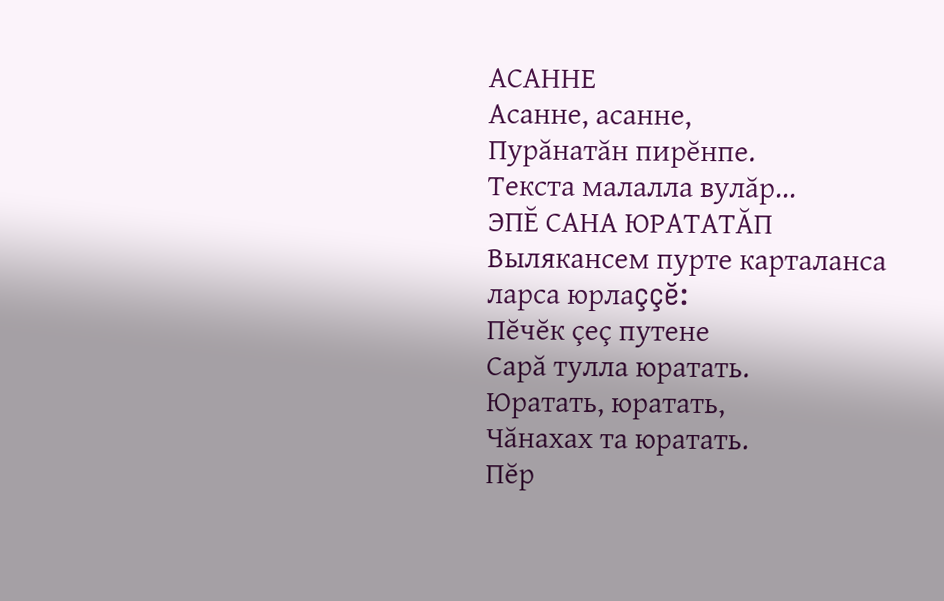АСАННЕ
Асанне, асанне,
Пурăнатăн пирĕнпе.
Текста малалла вулăр...
ЭПĔ САНА ЮРАТАТĂП
Вылякансем пурте карталанса ларса юрлаççĕ:
Пĕчĕк çеç путене
Сарă тулла юратать.
Юратать, юратать,
Чăнахах та юратать.
Пĕр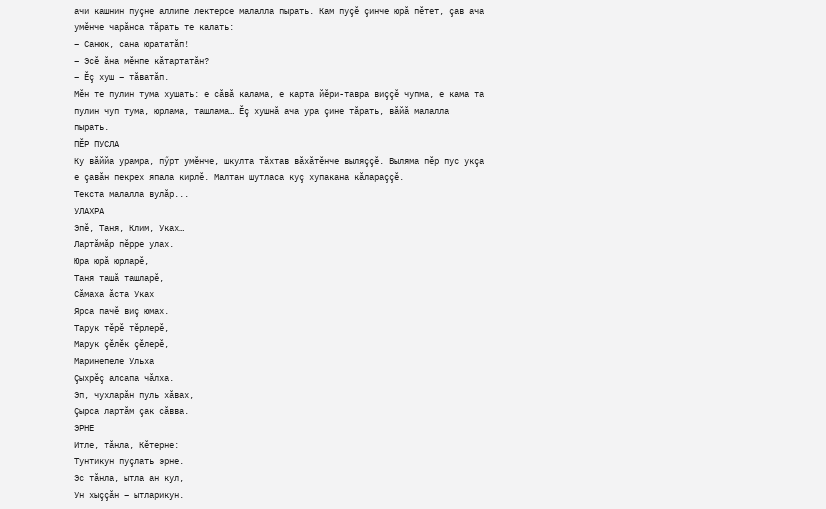ачи кашнин пуçне аллипе лектерсе малалла пырать. Кам пуçĕ çинче юрă пĕтет, çав ача умĕнче чарăнса тăрать те калать:
– Санюк, сана юрататăп!
– Эсĕ ăна мĕнпе кăтартатăн?
– Ĕç хуш – тăватăп.
Мĕн те пулин тума хушать: е сăвă калама, е карта йĕри-тавра виççĕ чупма, е кама та пулин чуп тума, юрлама, ташлама… Ĕç хушнă ача ура çине тăрать, вăйă малалла пырать.
ПĔР ПУСЛА
Ку вăййа урамра, пӳрт умĕнче, шкулта тăхтав вăхăтĕнче выляççĕ. Выляма пĕр пус укçа е çавăн пекрех япала кирлĕ. Малтан шутласа куç хупакана кăлараççĕ.
Текста малалла вулăр...
УЛАХРА
Эпĕ, Таня, Клим, Уках…
Лартăмăр пĕрре улах.
Юра юрă юрларĕ,
Таня ташă ташларĕ,
Сăмаха ăста Уках
Ярса пачĕ виç юмах.
Тарук тĕрĕ тĕрлерĕ,
Марук çĕлĕк çĕлерĕ,
Маринепеле Ульха
Çыхрĕç алсапа чăлха.
Эп, чухларăн пуль хăвах,
Çырса лартăм çак сăвва.
ЭРНЕ
Итле, тăнла, Кĕтерне:
Тунтикун пуçлать эрне.
Эс тăнла, ытла ан кул,
Ун хыççăн – ытларикун.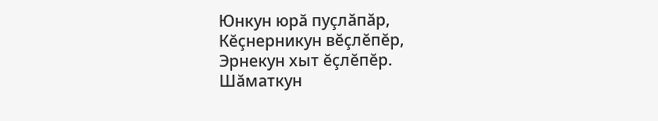Юнкун юрă пуçлăпăр,
Кĕçнерникун вĕçлĕпĕр,
Эрнекун хыт ĕçлĕпĕр.
Шăматкун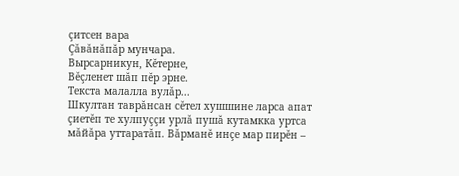çитсен вара
Çăвăнăпăр мунчара.
Вырсарникун, Кĕтерне,
Вĕçленет шăп пĕр эрне.
Текста малалла вулăр...
Шкултан таврăнсан сĕтел хушшине ларса апат çиетĕп те хулпуççи урлă пушă кутамкка уртса мăйăра уттаратăп. Вăрманĕ инçе мар пирĕн –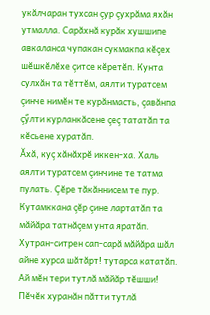укăлчаран тухсан çур çухрăма яхăн утмалла. Сарăхнă курăк хушшипе авкаланса чупакан сукмакпа кĕçех шĕшкĕлĕхе çитсе кĕретĕп. Кунта сулхăн та тĕттĕм, аялти туратсем çинче нимĕн те курăнмасть, çавăнпа çӳлти курланкăсене çеç тататăп та кĕсьене хуратăп.
Ăхă, куç хăнăхрĕ иккен-ха. Халь аялти туратсем çинчине те татма пулать. Çĕре тăкăннисем те пур. Кутамккана çĕр çине лартатăп та мăйăра татнăçем унта яратăп. Хутран-ситрен сап-сарă мăйăра шăл айне хурса шăтăрт! тутарса кататăп. Ай мĕн тери тутлă мăйăр тĕшши! Пĕчĕк хуранăн пăтти тутлă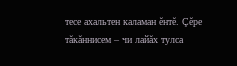тесе ахальтен каламан ĕнтĕ. Çĕре тăкăннисем – чи лайăх тулса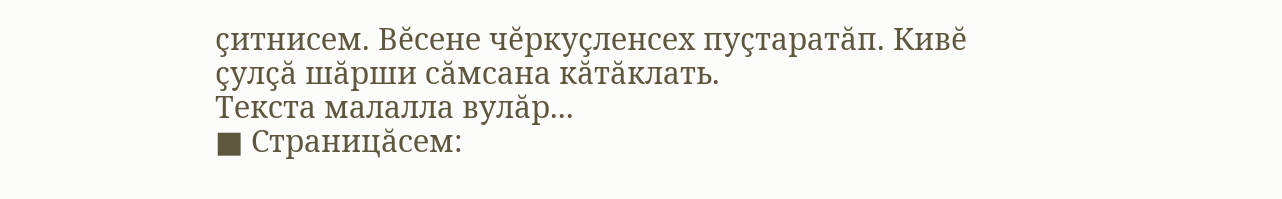çитнисем. Вĕсене чĕркуçленсех пуçтаратăп. Кивĕ çулçă шăрши сăмсана кăтăклать.
Текста малалла вулăр...
■ Страницăсем: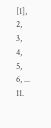[1],
2,
3,
4,
5,
6, ...
11.